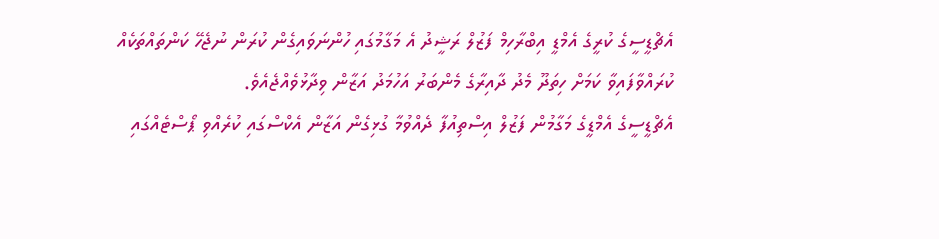އެޗްޑީސީގެ ކުރީގެ އެމްޑީ އިބްރާހިމް ފަޒުލް ރަޝީދު އެ މަގާމުގައި ހުންނަވައިގެން ކުރަން ނުޖެހޭ ކަންތައްތަކެއް ކުރައްވާފައިވާ ކަމަށް ހިތަދޫ މެދު ދާއިރާގެ މެންބަރު އަހުމަދު އަޒާން ވިދާޅުވެއްޖެއެވެ.
އެޗްޑީސީގެ އެމްޑީގެ މަގާމުން ފަޒުލް އިސްތިއުފާ ދެއްވުމާ ގުޅިގެން އަޒާން އެކްސްގައި ކުރެއްވި ޕޯސްޓެއްގައި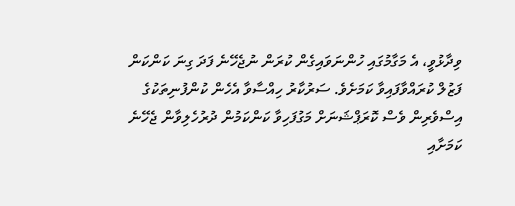ވިދާޅުވީ، އެ މަގާމުގައި ހުންނަވައިގެން ކުރަން ނުޖެހޭނެ ފަދަ ގިނަ ކަންކަން ފަޒުލް ކުރައްވާފައިވާ ކަމަށެވެ. ސަރުކާރު ހިއްސާވާ އެހެން ކުންފުނިތަކުގެ އިސްވެރިން ވެސް ކޮރަޕްޝަނަށް މަގުފަހިވާ ކަންކަމުން ދުރުހެލިވާން ޖެހޭނެ ކަމަށާއި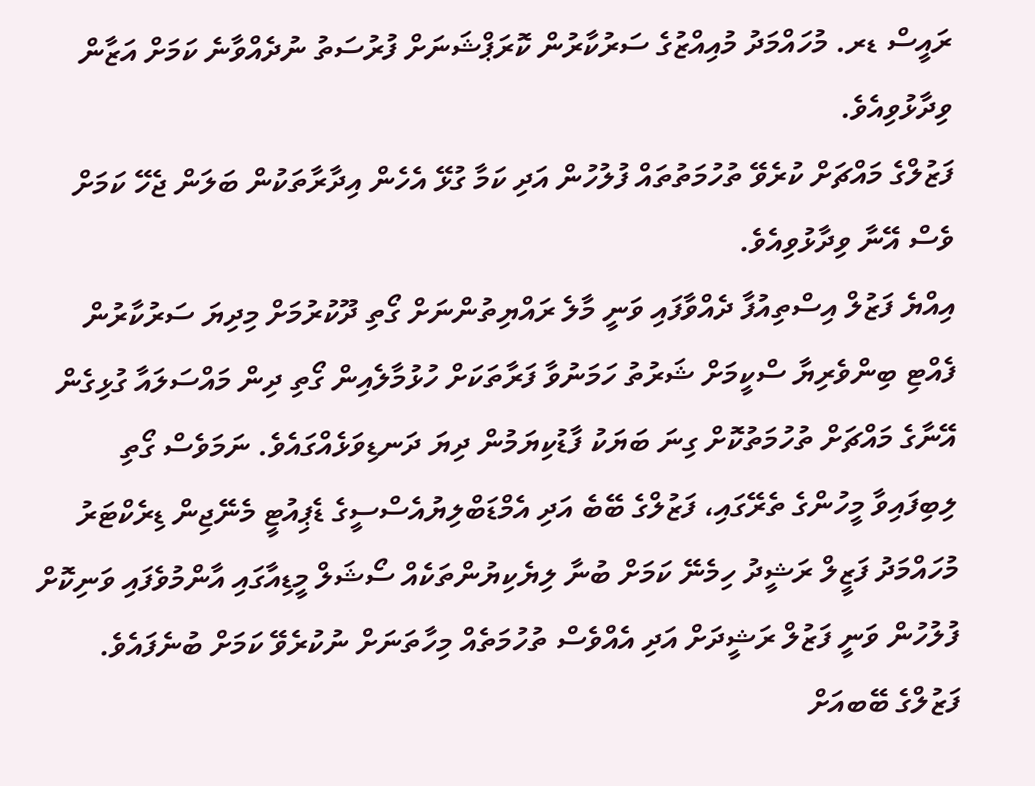ރައީސް ޑރ. މުހައްމަދު މުއިއްޒުގެ ސަރުކާރުން ކޮރަޕްޝަނަށް ފުރުސަތު ނުދެއްވާނެ ކަމަށް އަޒާން ވިދާޅުވިއެވެ.
ފަޒުލްގެ މައްޗަށް ކުރެވޭ ތުހުމަތުތައް ފުލުހުން އަދި ކަމާ ގުޅޭ އެހެން އިދާރާތަކުން ބަލަން ޖެހޭ ކަމަށް ވެސް އޭނާ ވިދާޅުވިއެވެ.
އިއްޔެ ފަޒުލް އިސްތިއުފާ ދެއްވާފައި ވަނީ މާލެ ރައްޔިތުންނަށް ގޯތި ދޫކުރުމަށް މިދިޔަ ސަރުކާރުން ފެއްޓި ބިންވެރިޔާ ސްކީމަށް ޝަރުތު ހަމަނުވާ ފަރާތަކަށް ހުޅުމާލެއިން ގޯތި ދިން މައްސަލައާ ގުޅިގެން އޭނާގެ މައްޗަށް ތުހުމަތުކޮށް ގިނަ ބަޔަކު ފާޑުކިޔަމުން ދިޔަ ދަނޑިވަޅެއްގައެވެ. ނަމަވެސް ގޯތި ލިބިފައިވާ މީހުންގެ ތެރޭގައި، ފަޒުލްގެ ބޭބެ އަދި އެމްޑަބްލިޔުއެސްސީގެ ޑެޕިއުޓީ މެނޭޖިން ޑިރެކްޓަރު މުހައްމަދު ފަޒީލް ރަޝީދު ހިމެނޭ ކަމަށް ބުނާ ލިޔެކިޔުންތަކެއް ސޯޝަލް މީޑިއާގައި އާންމުވެފައި ވަނިކޮށް ފުލުހުން ވަނީ ފަޒުލް ރަޝީދަށް އަދި އެއްވެސް ތުހުމަތެއް މިހާތަނަށް ނުކުރެވޭ ކަމަށް ބުނެފައެވެ.
ފަޒުލްގެ ބޭބއަށް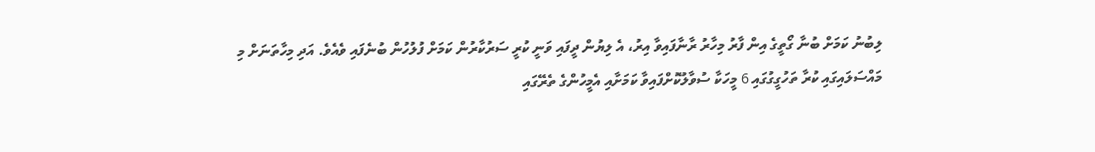ލިބުނު ކަމަށް ބުނާ ގޯތީގެ އިން ފާރު މިހާރު ރާނާފައިވާ އިރު، އެ ލިޔުން ދީފައި ވަނީ ކުރީ ސަރުކާރުން ކަމަށް ފުލުހުން ބުނެފައި ވެއެވެ. އަދި މިހާތަނަށް މި މައްސަލައިގައި ކުރާ ތަހުގީގުގައި 6 މީހަކާ ސުވާލުކޮށްފައިވާ ކަމަށާއި އެމީހުންގެ ތެރޭގައި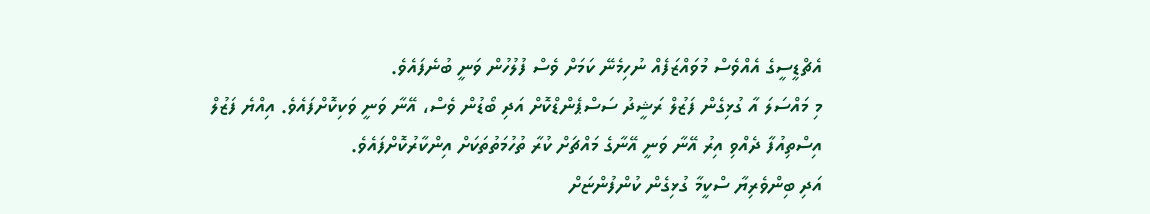އެޗްޑީސީގެ އެއްވެސް މުވައްޒަފެއް ނުހިމެނޭ ކަމަށް ވެސް ފުލުހުން ވަނީ ބުނެފައެވެ.
މި މައްސަލަ އާ ގުޅިގެން ފަޒުލް ރަޝީދު ސަސްޕެންޑްކޮށް އަދި ބޯޑުން ވެސް، އޭނާ ވަނީ ވަކިކޮށްފައެވެ. އިއްޔެ ފަޒުލް އިސްތިއުފާ ދެއްވި އިރު އޭނާ ވަނީ އޭނާގެ މައްޗަށް ކުރާ ތުހުމަތުތަކަށް އިންކާރުކޮށްފައެވެ.
އަދި ބިންވެރިޔާ ސްކީމާ ގުޅިގެން ކުންފުންޏަށް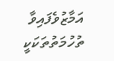އަމާޒުވެފައިވާ ތުހުމަތުތަކަކީ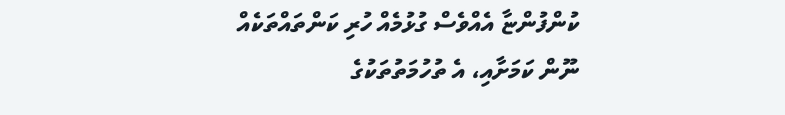ކުންފުންޏާ އެއްވެސް ގުޅުމެއް ހުރި ކަންތައްތަކެއް ނޫން ކަމަށާއި، އެ ތުހުމަތުތަކުގެ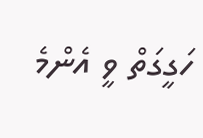ހަގީގަތް ވީ އެންމެ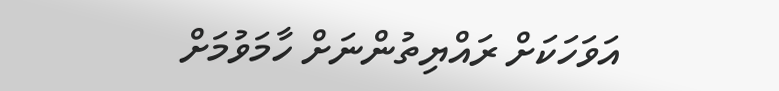އަވަހަކަށް ރައްޔިތުންނަށް ހާމަވުމަށް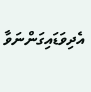އެދިވަޑައިގަންނަވާ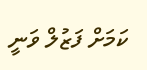ކަމަށް ފަޒުލް ވަނީ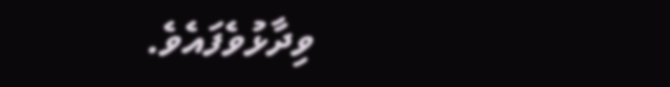ވިދާޅުވެފައެވެ.